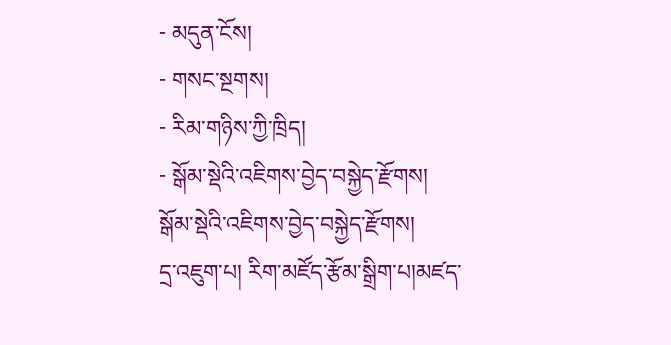- མདུན་ངོས།
- གསང་སྔགས།
- རིམ་གཉིས་ཀྱི་ཁྲིད།
- སྒོམ་སྡེའི་འཇིགས་བྱེད་བསྐྱེད་རྫོགས།
སྒོམ་སྡེའི་འཇིགས་བྱེད་བསྐྱེད་རྫོགས།
དྲ་འཇུག་པ། རིག་མཛོད་རྩོམ་སྒྲིག་པ།མཛད་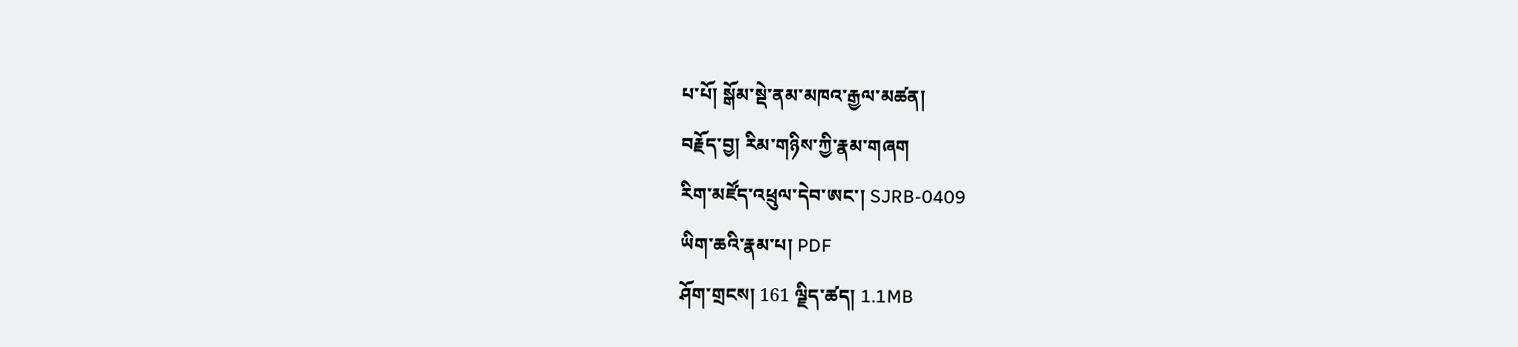པ་པོ། སྒོམ་སྡེ་ནམ་མཁའ་རྒྱལ་མཚན།
བརྗོད་བྱ། རིམ་གཉིས་ཀྱི་རྣམ་གཞག
རིག་མཛོད་འཕྲུལ་དེབ་ཨང་། SJRB-0409
ཡིག་ཆའི་རྣམ་པ། PDF
ཤོག་གྲངས། 161 ལྗིད་ཚད། 1.1MB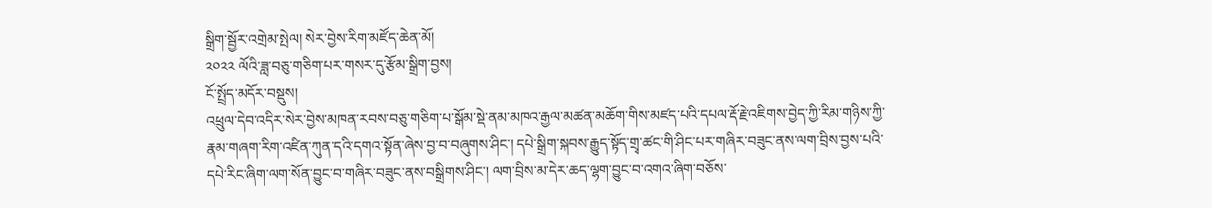སྒྲིག་སྦྱོར་འགྲེམ་སྤེལ། སེར་བྱེས་རིག་མཛོད་ཆེན་མོ།
༢༠༢༢ ལོའི་ཟླ་བཅུ་གཅིག་པར་གསར་དུ་རྩོམ་སྒྲིག་བྱས།
ངོ་སྤྲོད་མདོར་བསྡུས།
འཕྲུལ་དེབ་འདིར་སེར་བྱེས་མཁན་རབས་བཅུ་གཅིག་པ་སྒོམ་སྡེ་ནམ་མཁའ་རྒྱལ་མཚན་མཆོག་གིས་མཛད་པའི་དཔལ་རྡོ་རྗེ་འཇིགས་བྱེད་ཀྱི་རིམ་གཉིས་ཀྱི་རྣམ་གཞག་རིག་འཛིན་ཀུན་དའི་དགའ་སྟོན་ཞེས་བྱ་བ་བཞུགས་ཤིང་། དཔེ་སྒྲིག་སྐབས་རྒྱུད་སྟོད་གྲྭ་ཚང་གི་ཤིང་པར་གཞིར་བཟུང་ནས་ལག་བྲིས་བྱས་པའི་དཔེ་རིང་ཞིག་ལག་སོན་བྱུང་བ་གཞིར་བཟུང་ནས་བསྒྲིགས་ཤིང་། ལག་བྲིས་མ་དེར་ཆད་ལྷག་བྱུང་བ་འགའ་ཞིག་བཅོས་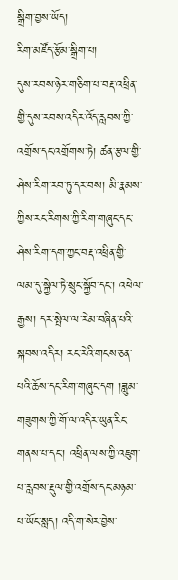སྒྲིག་བྱས་ཡོད།
རིག་མཛོད་རྩོམ་སྒྲིག་པ།
དུས་རབས་ཉེར་གཅིག་པ་བརྡ་འཕྲིན་གྱི་དུས་རབས་འདིར་འོད་རླབས་ཀྱི་འགྲོས་དང་འགྲོགས་ཏེ། ཚན་རྩལ་གྱི་ཤེས་རིག་རབ་ཏུ་དར་བས། མི་རྣམས་ཀྱིས་རང་རིགས་ཀྱི་རིག་གཞུང་དང་ཤེས་རིག་དག་ཀྱང་བརྡ་འཕྲིན་གྱི་ལམ་དུ་སྐྱེལ་ཏེ་སྲུང་སྐྱོབ་དང་། འཕེལ་རྒྱས། དར་སྤེལ་ལ་རེམ་བཞིན་པའི་སྐབས་འདིར། རང་རེའི་གངས་ཅན་པའི་ཆོས་དང་རིག་གཞུང་དག །ཟླུམ་གཟུགས་ཀྱི་གོ་ལ་འདིར་ཡུན་རིང་གནས་པ་དང་། འཕྲིན་ལས་ཀྱི་འཇུག་པ་རླབས་རྡུལ་གྱི་འགྲོས་དང་མཉམ་པ་ཡོང་སླད། འདི་ག་སེར་བྱེས་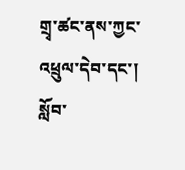གྲྭ་ཚང་ནས་ཀྱང་འཕྲུལ་དེབ་དང་། སློབ་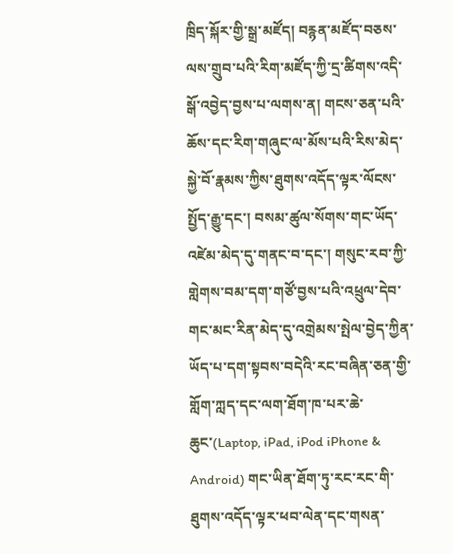ཁྲིད་སྐོར་གྱི་སྒྲ་མཛོད། བརྙན་མཛོད་བཅས་ལས་གྲུབ་པའི་རིག་མཛོད་ཀྱི་དྲ་ཚིགས་འདི་སྒོ་འབྱེད་བྱས་པ་ལགས་ན། གངས་ཅན་པའི་ཆོས་དང་རིག་གཞུང་ལ་མོས་པའི་རིས་མེད་སྐྱེ་བོ་རྣམས་ཀྱིས་ཐུགས་འདོད་ལྟར་ལོངས་སྤྱོད་རྒྱུ་དང་། བསམ་ཚུལ་སོགས་གང་ཡོད་འཛེམ་མེད་དུ་གནང་བ་དང་། གསུང་རབ་ཀྱི་གླེགས་བམ་དག་གཙོ་བྱས་པའི་འཕྲུལ་དེབ་གང་མང་རིན་མེད་དུ་འགྲེམས་སྤེལ་བྱེད་ཀྱིན་ཡོད་པ་དག་སྟབས་བདེའི་རང་བཞིན་ཅན་གྱི་གློག་ཀླད་དང་ལག་ཐོག་ཁ་པར་ཆེ་ཆུང་(Laptop, iPad, iPod iPhone & Android) གང་ཡིན་ཐོག་ཏུ་རང་རང་གི་ཐུགས་འདོད་ལྟར་ཕབ་ལེན་དང་གསན་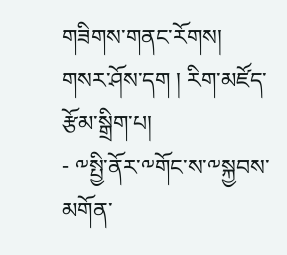གཟིགས་གནང་རོགས།
གསར་ཤོས་དག ། རིག་མཛོད་རྩོམ་སྒྲིག་པ།
- ༸སྤྱི་ནོར་༸གོང་ས་༸སྐྱབས་མགོན་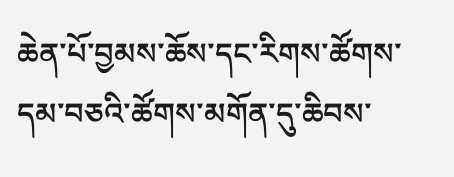ཆེན་པོ་བྱམས་ཆོས་དང་རིགས་ཚོགས་དམ་བཅའི་ཚོགས་མགོན་དུ་ཆིབས་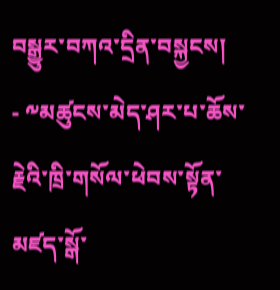བསྒྱུར་བཀའ་དྲིན་བསྐྱངས།
- ༸མཚུངས་མེད་ཤར་པ་ཆོས་རྗེའི་ཁྲི་གསོལ་ཕེབས་སྟོན་མཛད་སྒོ་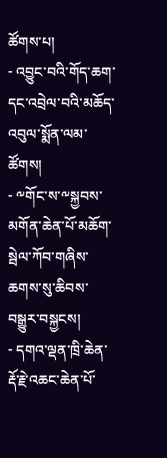ཚོགས་པ།
- འབྱུང་བའི་གོད་ཆག་དང་འབྲེལ་བའི་མཆོད་འབུལ་སྨོན་ལམ་ཚོགས།
- ༸གོང་ས་༸སྐྱབས་མགོན་ཆེན་པོ་མཆོག་སྦེལ་ཀོབ་གཞིས་ཆགས་སུ་ཆིབས་བསྒྱུར་བསྐྱངས།
- དགའ་ལྡན་ཁྲི་ཆེན་རྡོ་རྗེ་འཆང་ཆེན་པོ་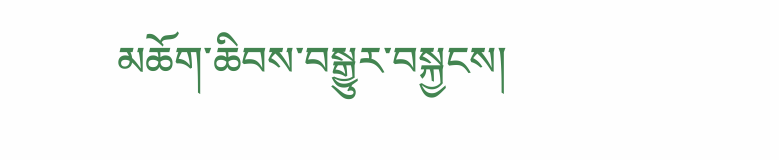མཆོག་ཆིབས་བསྒྱུར་བསྐྱངས།